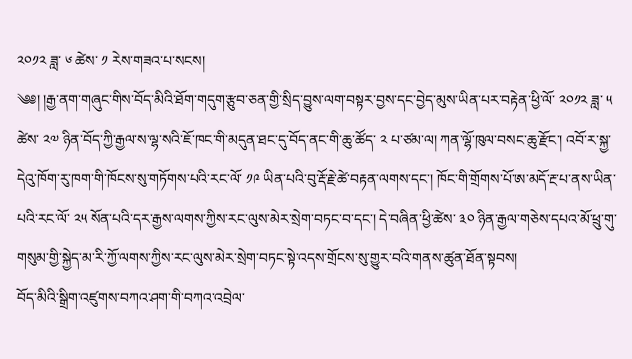༢༠༡༢ ཟླ་ ༦ ཚེས་ ༡ རེས་གཟའ་པ་སངས།
༄༅། །རྒྱ་ནག་གཞུང་གིས་བོད་མིའི་ཐོག་གདུག་རྩུབ་ཅན་གྱི་སྲིད་བྱུས་ལག་བསྟར་བྱས་དང་བྱེད་མུས་ཡིན་པར་བརྟེན་ཕྱི་ལོ་ ༢༠༡༢ ཟླ་ ༥ ཚེས་ ༢༧ ཉིན་བོད་ཀྱི་རྒྱལ་ས་ལྷ་སའི་ཇོ་ཁང་གི་མདུན་ཐང་དུ་བོད་ནང་གི་ཆུ་ཚོད་ ༢ པ་ཙམ་ལ། ཀན་ལྷོ་ཁུལ་བསང་ཆུ་རྫོང་། འབོ་ར་སྐྱ་དེའུ་ཁོག་རུ་ཁག་གི་ཁོངས་སུ་གཏོགས་པའི་རང་ལོ་ ༡༩ ཡིན་པའི་བུ་རྡོ་རྗེ་ཚེ་བརྟན་ལགས་དང་། ཁོང་གི་གྲོགས་པོ་ཨ་མདོ་རྔ་པ་ནས་ཡིན་པའི་རང་ལོ་ ༢༥ སོན་པའི་དར་རྒྱས་ལགས་ཀྱིས་རང་ལུས་མེར་སྲེག་བཏང་བ་དང་། དེ་བཞིན་ཕྱི་ཚེས་ ༣༠ ཉིན་རྒྱལ་གཅེས་དཔའ་མོ་ཕྲུ་གུ་གསུམ་གྱི་སྐྱེད་མ་རི་ཀྱོ་ལགས་ཀྱིས་རང་ལུས་མེར་སྲེག་བཏང་སྟེ་འདས་གྲོངས་སུ་གྱུར་བའི་གནས་ཚུན་ཐོན་སྟབས།
བོད་མིའི་སྒྲིག་འཛུགས་བཀའ་ཤག་གི་བཀའ་འབྲེལ་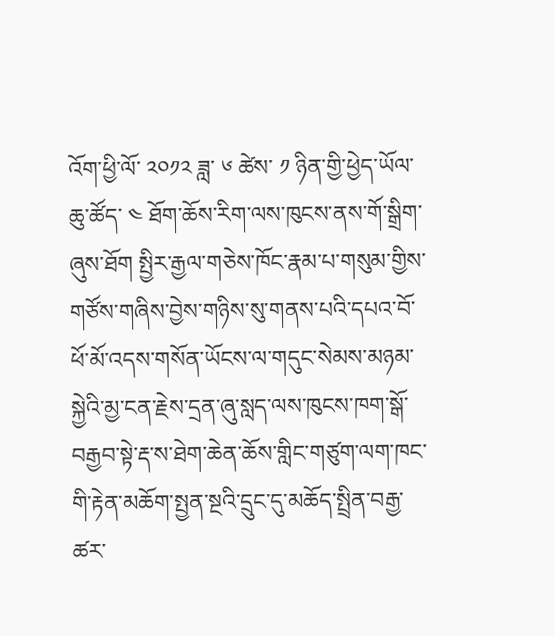འོག་ཕྱི་ལོ་ ༢༠༡༢ ཟླ་ ༦ ཚེས་ ༡ ཉིན་གྱི་ཕྱེད་ཡོལ་ཆུ་ཚོད་ ༤ ཐོག་ཆོས་རིག་ལས་ཁུངས་ནས་གོ་སྒྲིག་ཞུས་ཐོག སྤྱིར་རྒྱལ་གཅེས་ཁོང་རྣམ་པ་གསུམ་གྱིས་གཙོས་གཞིས་བྱེས་གཉིས་སུ་གནས་པའི་དཔའ་བོ་ཕོ་མོ་འདས་གསོན་ཡོངས་ལ་གདུང་སེམས་མཉམ་སྐྱེའི་མྱ་ངན་རྗེས་དྲན་ཞུ་སླད་ལས་ཁུངས་ཁག་སྒོ་བརྒྱབ་སྟེ་རྡ་ས་ཐེག་ཆེན་ཆོས་གླིང་གཙུག་ལག་ཁང་གི་རྟེན་མཆོག་སྤྱན་སྔའི་དྲུང་དུ་མཆོད་སྤྲིན་བརྒྱ་ཚར་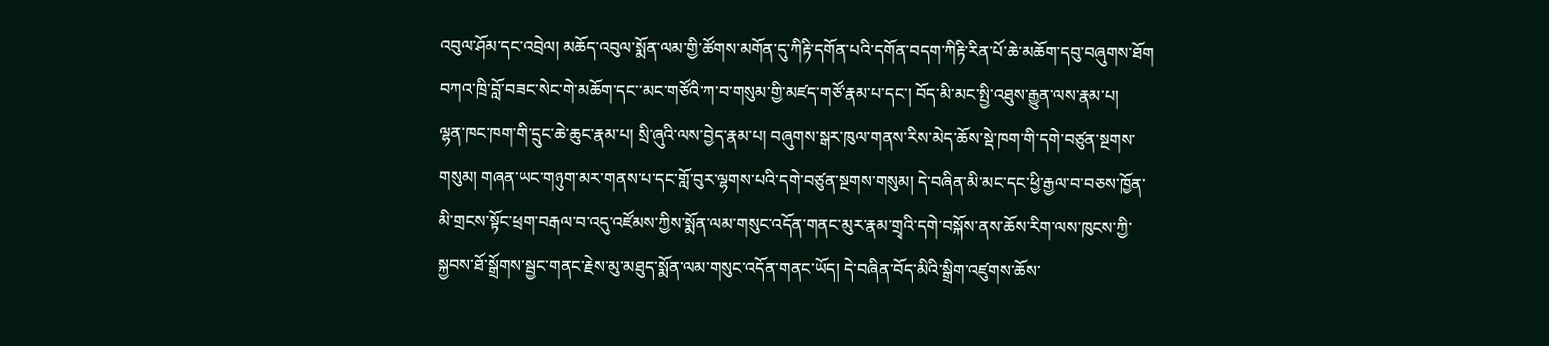འབུལ་ཤོམ་དང་འབྲེལ། མཆོད་འབུལ་སྨོན་ལམ་གྱི་ཚོགས་མགོན་དུ་ཀིརྟི་དགོན་པའི་དགོན་བདག་ཀིརྟི་རིན་པོ་ཆེ་མཆོག་དབུ་བཞུགས་ཐོག བཀའ་ཁྲི་བློ་བཟང་སེང་གེ་མཆོག་དང་་མང་གཙོའི་ཀ་བ་གསུམ་གྱི་མཛད་གཙོ་རྣམ་པ་དང་། བོད་མི་མང་སྤྱི་འཐུས་རྒྱུན་ལས་རྣམ་པ།
ལྷན་ཁང་ཁག་གི་དྲུང་ཆེ་ཆུང་རྣམ་པ། སྲི་ཞུའི་ལས་བྱེད་རྣམ་པ། བཞུགས་སྒར་ཁུལ་གནས་རིས་མེད་ཆོས་སྡེ་ཁག་གི་དགེ་བཙུན་སྔགས་གསུམ། གཞན་ཡང་གཉུག་མར་གནས་པ་དང་གློ་བུར་ལྷགས་པའི་དགེ་བཙུན་སྔགས་གསུམ། དེ་བཞིན་མི་མང་དང་ཕྱི་རྒྱལ་བ་བཅས་ཁྱོན་མི་གྲངས་སྟོང་ཕྲག་བརྒལ་བ་འདུ་འཛོམས་ཀྱིས་སྨོན་ལམ་གསུང་འདོན་གནང་མུར་རྣམ་གྲྭའི་དགེ་བསྐོས་ནས་ཆོས་རིག་ལས་ཁུངས་ཀྱི་སྐྱབས་ཐོ་སྒྲོགས་སྦྱང་གནང་རྗེས་མུ་མཐུད་སྨོན་ལམ་གསུང་འདོན་གནང་ཡོད། དེ་བཞིན་བོད་མིའི་སྒྲིག་འཛུགས་ཆོས་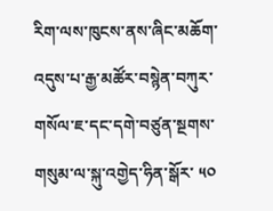རིག་ལས་ཁུངས་ནས་ཞིང་མཆོག་འདུས་པ་རྒྱ་མཚོར་བསྙེན་བཀུར་གསོལ་ཇ་དང་དགེ་བཙུན་སྔགས་གསུམ་ལ་སྐུ་འགྱེད་ཧིན་སྒོར་ ༥༠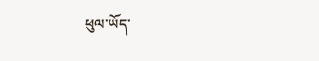ཕུལ་ཡོད་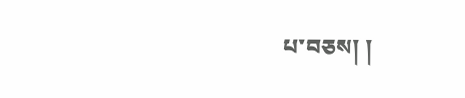པ་བཅས། །